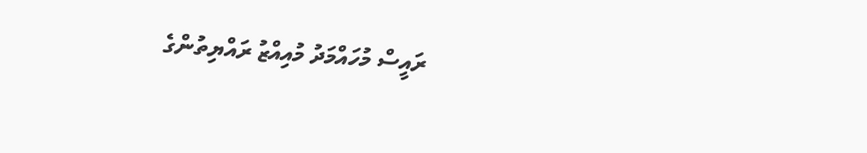ރައީސް މުހައްމަދު މުއިއްޒު ރައްޔިތުންގެ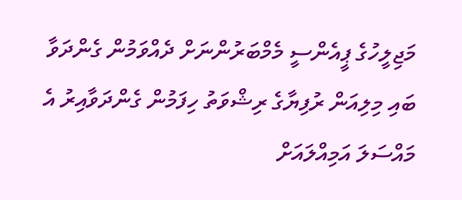މަޖިލީހުގެ ޕީއެންސީ މެމްބަރުންނަށް ދެއްވަމުން ގެންދަވާ ބައި މިލިއަން ރުފިޔާގެ ރިޝްވަތު ހިފަމުން ގެންދަވާއިރު އެ މައްސަލަ އަމިއްލައަށް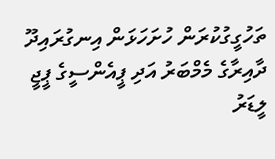ތަހުގީގުކުރަން ހުށަހަޅަން އިނގުރައިދޫ ދާއިރާގެ މެމްބަރު އަދި ޕީއެންސީގެ ޕީޖީ ލީޑަރު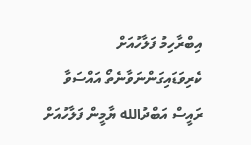އިބްރާހިމު ފަލާހުއަށް ކެރިވަޑައިގަންނަވާނެތޯ އައްސަވާ ރައީސް އަބްދުالله ޔާމީން ފަލާހުއަށް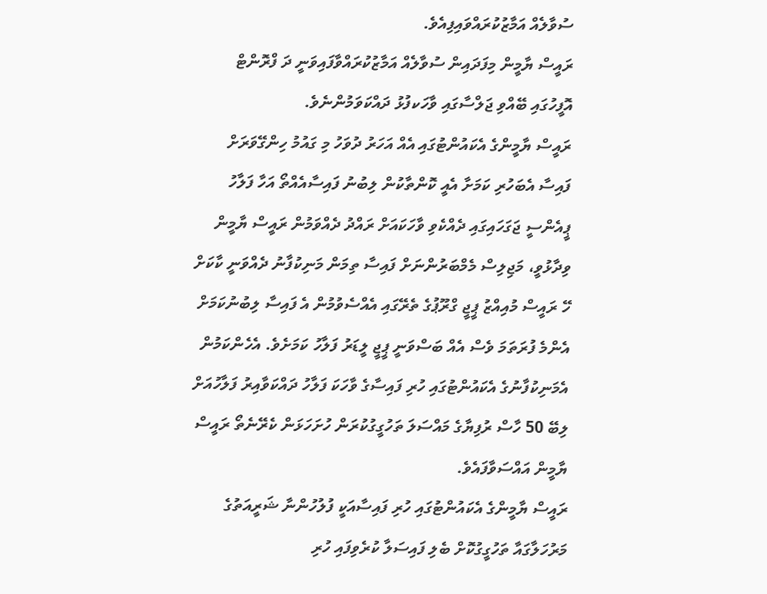ސުވާލެއް އަމާޒުކުރައްވައިފިއެވެ.
ރައީސް ޔާމީން މިފަދައިން ސުވާލެއް އަމާޒުކުރައްވާފައިވަނީ ދަ ފްރޮންޓް އޮފީހުގައި ބޭއްވި ޖަލްސާގައި ވާހަކފުޅު ދައްކަވަމުންނެވެ.
ރައީސް ޔާމީންގެ އެކައުންޓުގައި އެއް އަހަރު ދުވަހު މި ގައުމު ހިންގޭވަރަށް ފައިސާ އެބަހުރި ކަމަށާ އެއީ ކޮންތާކުން ލިބުނު ފައިސާއެއްތޯ އަހާ ފަލާހު ޕީއެންސީ ޖަގަހައިގައި ދެއްކެވި ވާހަކައަށް ރައްދު ދެއްވަމުން ރައީސް ޔާމީން ވިދާޅުވީ، މަޖިލިސް މެމްބަރުންނަށް ފައިސާ ތިމަން މަނިކުފާނު ދެއްވަނީ ކާކަށް ހޭ ރައީސް މުއިއްޒު ޕީޖީ ގްރޫޕުގެ ތެރޭގައި އެއްސެވުމުން އެ ފައިސާ ލިބުނުކަމަށް އެންމެ ފުރަތަމަ ވެސް އެއް ބަސްވަނީ ޕީޖީ ލީޑަރު ފަލާހު ކަމަށެވެ. އެހެންކަމުން އެމަނިކުފާނުގެ އެކައުންޓުގައި ހުރި ފައިސާގެ ވާހަކަ ފަލާހު ދައްކަވާއިރު ފަލާހުއަށް ލިބޭ 50 ހާސް ރުފިޔާގެ މައްސަލަ ތަހުގީގުކުރަން ހުށަހަޅަން ކެރޭނެތޯ ރައީސް ޔާމީން އައްސަވާފައެވެ.
ރައީސް ޔާމީންގެ އެކައުންޓުގައި ހުރި ފައިސާއަކީ ފުލުހުންނާ ޝަރީއަތުގެ މަރުހަލާގައާ ތަހުގީގުކޮށް ބެލި ފައިސަލާ ކުރެވިފައި ހުރި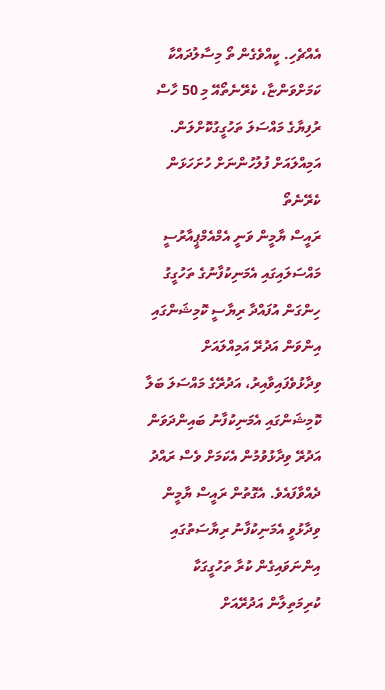އެއްޗެހި. ކީއްވެގެން ތޯ މިސާލުދައްކާ ކަމަށްވަންޏާ، ކެރޭނެތޯއޭ މި 50 ހާސް ރުފިޔާގެ މައްސަލަ ތަހުގީގުކޮށްލަން. އަމިއްލައަށް ފުލުހުންނަށް ހުށަހަޅަން ކެރޭނެތޯ
ރައީސް ޔާމީން ވަނީ އެމްއެމްޕީއާރުސީ މައްސަލައިގައި އެމަނިކުފާނުގެ ތަހުގީގު ހިންގަން އުފައްދާ ރިޔާސީ ކޮމިޝަންގައި އިންވަން އަދުރޭ އަމިއްލައަށް ވިދާޅުވެފައިވާއިރު، އަދުރޭގެ މައްސަލަ ބަލާ ކޮމިޝަންގައި އެމަނިކުފާނު ބައިންދަވަން އަދުރޭ ވިދާޅުވުމުން އެކަމަށް ވެސް ރައްދު ދެއްވާފައެވެ. އެގޮތުން ރައީސް ޔާމީން ވިދާޅުވީ އެމަނިކުފާނު ރިޔާސަތުގައި އިންނަވައިގެން ކުރާ ތަހުގީގަކާ ކުރިމަތިލާން އަދުރޭއަށް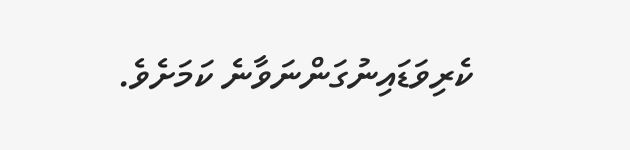ކެރިވަޑައިނުގަންނަވާނެ ކަމަށެވެ.